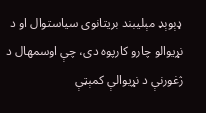ډېوېډ مېلیبند بریتانوی سیاستوال او د نړیوالو چارو کارپوه دی، چې اوسمهال د ژغورنې د نړیوالې کمېټې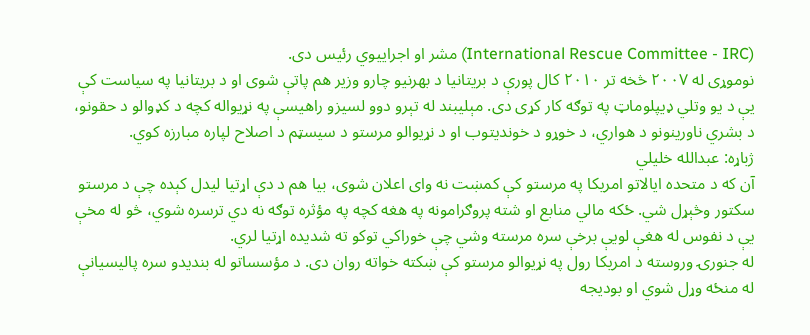(International Rescue Committee - IRC) مشر او اجراییوي رئیس دی.
نوموړی له ۲۰۰۷ څخه تر ۲۰۱۰ کال پورې د بریتانیا د بهرنیو چارو وزیر هم پاتې شوی او د بریتانیا په سیاست کې یې د یو وتلي ډیپلوماټ په توګه کار کړی دی. مېلیبند له تېرو دوو لسیزو راهیسې په نړیواله کچه د کډوالو د حقونو، د بشري ناورینونو د هواري، د خوړو د خوندیتوب او د نړیوالو مرستو د سیسټم د اصلاح لپاره مبارزه کوي.
ژباړه: عبدالله خلیلي
آن که د متحده ایالاتو امریکا په مرستو کې کمښت نه وای اعلان شوی، بیا هم د دې اړتیا لیدل کېده چې د مرستو سکتور وڅېړل شي. ځکه مالي منابع او شته پروګرامونه په هغه کچه په مؤثره توګه نه دي ترسره شوي، څو له مخې یې د نفوس له هغې لویې برخې سره مرسته وشي چې خوراکي توکو ته شدیده اړتیا لري.
له جنورۍ وروسته د امریکا رول په نړیوالو مرستو کې ښکته خواته روان دی. د مؤسساتو له بندیدو سره پالیسیانې له منځه وړل شوي او بودیجه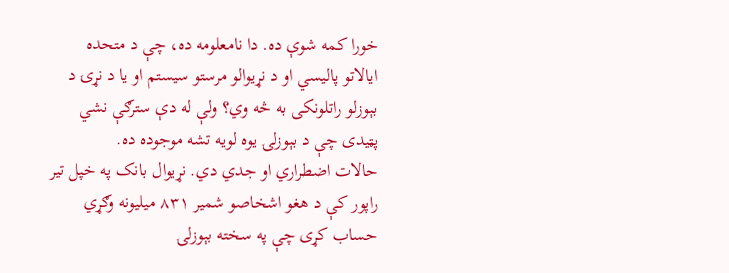خورا کمه شوې ده. دا نامعلومه ده، چې د متحده ایالاتو پالیسي او د نړیوالو مرستو سیستم او یا د نړۍ د بېوزلو راتلونکی به څه وي؟ ولې له دې سترګې نشي پټیدی چې د بېوزلۍ یوه لویه تشه موجوده ده.
حالات اضطراري او جدي دي. نړیوال بانک په خپل تیر راپور کې د هغو اشخاصو شمیر ۸۳۱ میلیونه وګړي حساب کړی چې په سخته بېوزلۍ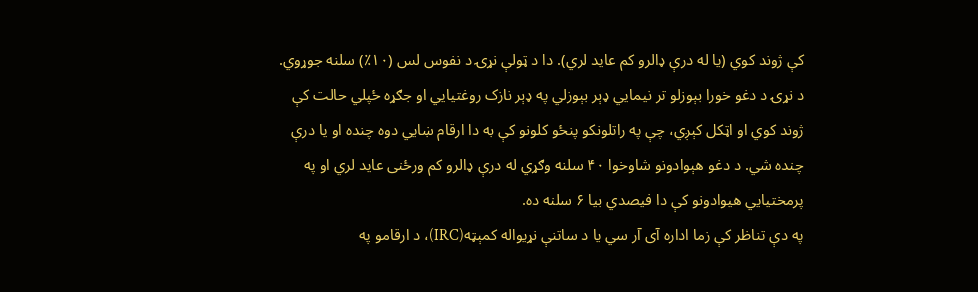کې ژوند کوي (یا له درې ډالرو کم عاید لري). دا د ټولې نړۍ د نفوس لس (۱۰٪) سلنه جوړوي. د نړۍ د دغو خورا بېوزلو تر نیمایي ډېر بېوزلي په ډېر نازک روغتیايي او جګړه ځپلي حالت کې ژوند کوي او اټکل کېږي، چې په راتلونکو پنځو کلونو کې به دا ارقام ښايي دوه چنده او یا درې چنده شي. د دغو هېوادونو شاوخوا ۴۰ سلنه وګړي له درې ډالرو کم ورځنی عاید لري او په پرمختیایي هیوادونو کې دا فیصدي بیا ۶ سلنه ده.
په دې تناظر کې زما اداره آی آر سي یا د ساتنې نړیواله کمېټه(IRC)، د ارقامو په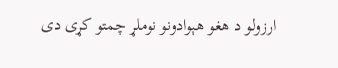ارزولو د هغو هېوادونو نوملړ چمتو کړی دی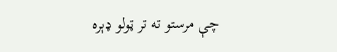چې مرستو ته تر ټولو ډېره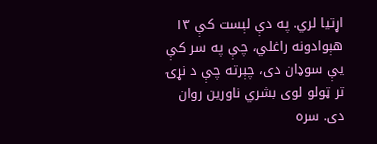اړتیا لري. په دې لېست کې ۱۳ هېوادونه راغلي، چې په سر کې یې سوډان دی، چېرته چې د نړۍ تر ټولو لوی بشري ناورین روان دی. سره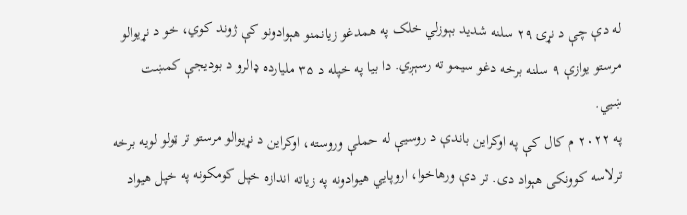له دې چې د نړۍ ۲۹ سلنه شدید بېوزلي خلک په همدغو زیانمنو هېوادونو کې ژوند کوي، خو د نړیوالو مرستو یوازې ۹ سلنه برخه دغو سیمو ته رسېږي. دا بیا په خپله د ۳۵ ملیارده ډالرو د بودیجې کمښت ښيي.
په ۲۰۲۲ م کال کې په اوکراین باندې د روسیې له حملې وروسته، اوکراین د نړیوالو مرستو تر ټولو لویه برخه ترلاسه کوونکی هېواد دی. تر دې ورهاخوا، اروپایي هیوادونه په زیاته اندازه خپل کومکونه په خپل هیواد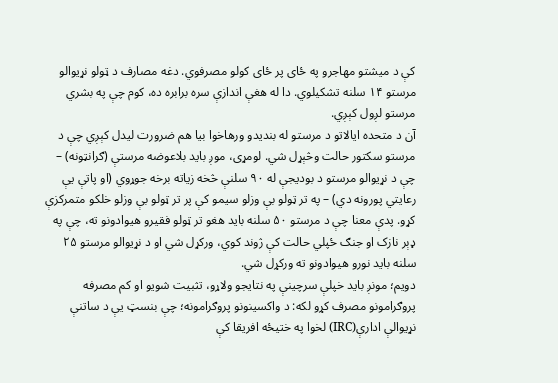کې د میشتو مهاجرو په ځای پر ځای کولو مصرفوي. دغه مصارف د ټولو نړیوالو مرستو ۱۴ سلنه تشکیلوي. دا له هغې اندازې سره برابره ده، کوم چې په بشري مرستو لږول کېږي.
آن د متحده ایالاتو د مرستو له بندیدو ورهاخوا بیا هم ضرورت لیدل کېږي چې د مرستو سکتور حالت وڅېړل شي. لومړی، موږ باید بلاعوضه مرستې (ګرانټونه) – چې د نړیوالو مرستو د بودیجې له ۹۰ سلنې څخه زیاته برخه جوړوي (او پاتې یې رعایتي پورونه دي) – په تر ټولو بې وزلو سیمو کې پر تر ټولو بې وزلو خلکو متمرکزې کړو. پدې معنا چې د مرستو ۵۰ سلنه باید هغو تر ټولو فقیرو هیوادونو ته، چې په ډېر نازک او جنګ ځپلي حالت کې ژوند کوي، ورکړل شي او د نړیوالو مرستو ۲۵ سلنه باید نورو هیوادونو ته ورکړل شي.
دویم؛ مونږ باید خپلې سرچینې په نتایجو ولاړو، تثبیت شویو او کم مصرفه پروګرامونو مصرف کړو لکه: د واکسینونو پروګرامونه؛ چې بنسټ یې د ساتنې نړیوالې ادارې(IRC) لخوا په ختیځه افریقا کې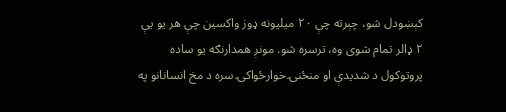کېښودل شو، چېرته چې ۲۰ میلیونه ډوز واکسین چې هر یو یې ۲ ډالر تمام شوی وه، ترسره شو. مونږ همدارنګه یو ساده پروتوکول د شدیدې او منځنۍ خوارځواکۍ سره د مخ انسانانو په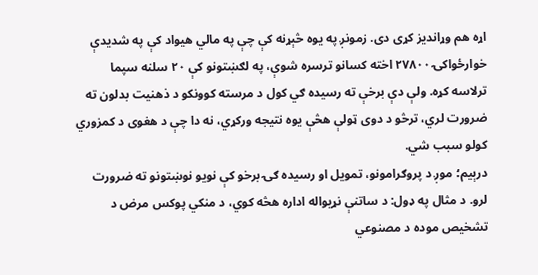اړه هم وړاندیز کړی دی. زمونږ په یوه څېړنه کې چې په مالي هیواد کې په شدیدې خوارځواکۍ ۲۷۸۰۰ اخته کسانو ترسره شوې، په لګښتونو کې ۲۰ سلنه سپما ترلاسه کړه. ولې دې برخې ته رسیده ګي کول د مرسته کوونکو د ذهنیت بدلون ته ضرورت لري، ترڅو د دوی ټولې هڅې یوه نتیجه ورکړي، نه دا چې د هغوی د کمزوري کولو سبب شي.
درېیم؛ موږ د پروګرامونو، تمویل او رسیده ګۍ برخو کې نویو نوښتونو ته ضرورت لرو. د مثال په ډول: د ساتنې نړیواله اداره هڅه کوي، د منکي پوکس مرض د تشخیص موده د مصنوعي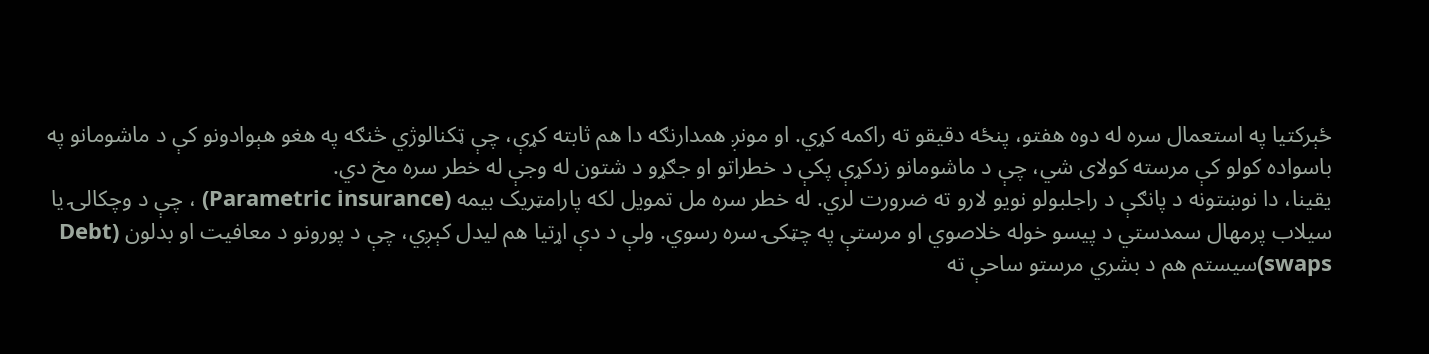ځېرکتیا په استعمال سره له دوه هفتو، پنځه دقیقو ته راکمه کړي. او مونږ همدارنګه دا هم ثابته کړې، چې ټکنالوژي څنګه په هغو هېوادونو کې د ماشومانو په باسواده کولو کې مرسته کولای شي، چې د ماشومانو زدکړې پکې د خطراتو او جګړو د شتون له وجې له خطر سره مخ دي.
یقینا، دا نوښتونه د پانګې د راجلبولو نویو لارو ته ضرورت لري. له خطر سره مل تمویل لکه پارامټریک بیمه (Parametric insurance) ، چې د وچکالۍ یا سیلاب پرمهال سمدستي د پیسو خوله خلاصوي او مرستې په چټکۍ سره رسوي. ولې د دې اړتیا هم لیدل کېږي، چې د پورونو د معافیت او بدلون (Debt swaps)سیستم هم د بشري مرستو ساحې ته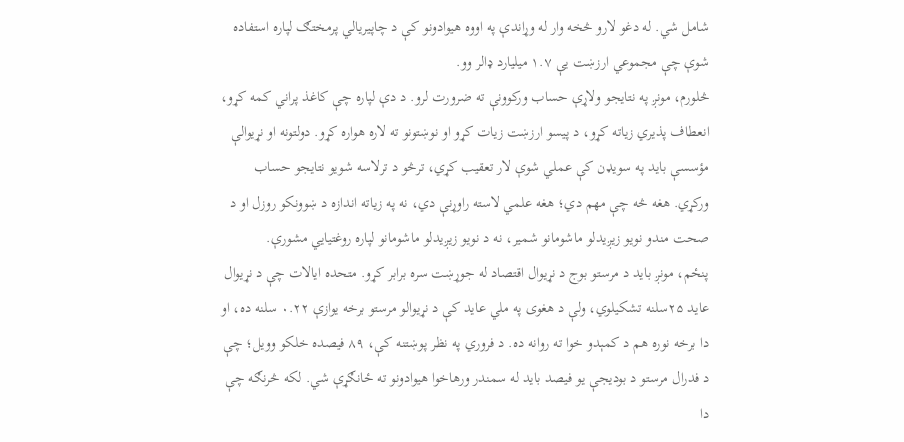شامل شي. له دغو لارو څخه وار له وړاندې په اووه هیوادونو کې د چاپیریالي پرمختګ لپاره استفاده شوې چې مجموعي ارزښت یې ۱.۷ میلیارد ډالر وو.
څلورم، مونږ په نتایجو ولاړې حساب ورکوونې ته ضرورت لرو. د دې لپاره چې کاغذ پراني کمه کړو، انعطاف پذیري زیاته کړو، د پیسو ارزښت زیات کړو او نوښتونو ته لاره هواره کړو. دولتونه او نړیوالې مؤسسې باید په سویډن کې عملي شوې لار تعقیب کړي، ترڅو د ترلاسه شویو نتایجو حساب ورکړي. هغه څه چې مهم دي؛ هغه علمي لاسته راوړنې دي، نه په زیاته اندازه د ښوونکو روزل او د صحت مندو نویو زیږیدلو ماشومانو شمیر، نه د نویو زیږیدلو ماشومانو لپاره روغتیايي مشورې.
پنځم، مونږ باید د مرستو بوج د نړیوال اقتصاد له جوړښت سره برابر کړو. متحده ایالات چې د نړیوال عاید ۲۵سلنه تشکیلوي، ولې د هغوی په ملي عاید کې د نړیوالو مرستو برخه یوازې ۰.۲۲ سلنه ده، او دا برخه نوره هم د کمېدو خوا ته روانه ده. د فروري په نظر پوښتنه کې، ۸۹ فیصده خلکو وویل؛ چې د فدرال مرستو د بودیجې یو فیصد باید له سمندر ورهاخوا هیوادونو ته ځانګړې شي. لکه څرنګه چې دا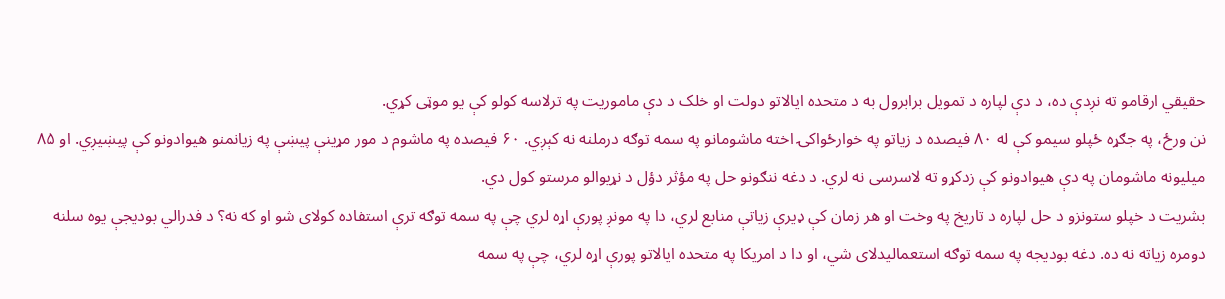حقیقي ارقامو ته نږدې ده، د دې لپاره د تمویل برابرول به د متحده ایالاتو دولت او خلک د دې ماموریت په ترلاسه کولو کې یو موټی کړي.
نن ورځ، په جګړه ځپلو سیمو کې له ۸۰ فیصده د زیاتو په خوارځواکۍ اخته ماشومانو په سمه توګه درملنه نه کېږي. ۶۰ فیصده په ماشوم د مور مړینې پیښې په زیانمنو هیوادونو کې پیښیږي. او ۸۵ میلیونه ماشومان په دې هیوادونو کې زدکړو ته لاسرسی نه لري. د دغه ننګونو حل په مؤثر دؤل د نړیوالو مرستو کول دي.
بشریت د خپلو ستونزو د حل لپاره د تاریخ په وخت او هر زمان کې ډیرې زیاتې منابع لري، دا په مونږ پورې اړه لري چې په سمه توګه ترې استفاده کولای شو او که نه؟ د فدرالي بودیجې یوه سلنه دومره زیاته نه ده. دغه بودیجه په سمه توګه استعمالیدلای شي، او دا د امریکا په متحده ایالاتو پورې اړه لري، چې په سمه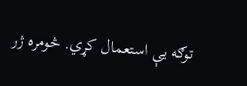توګه یې استعمال کړي. څومره ژر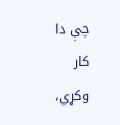چې دا کار وکړي،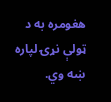هغومره به د ټولې نړۍ لپاره ښه وي.